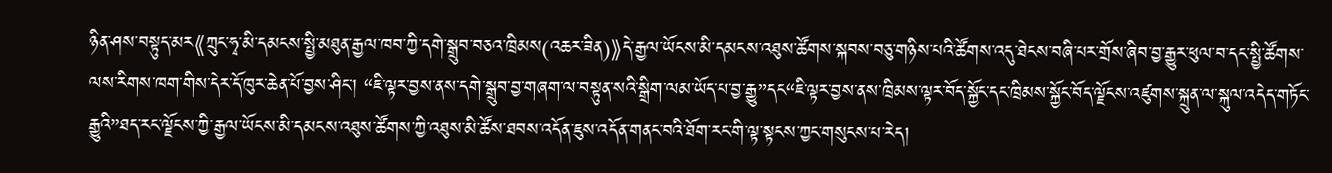ཉིན་ཤས་བསྟུད་མར《ཀྲུང་ཧྭ་མི་དམངས་སྤྱི་མཐུན་རྒྱལ་ཁབ་ཀྱི་དགེ་སྒྲུབ་བཅའ་ཁྲིམས(འཆར་ཟིན)》དེ་རྒྱལ་ཡོངས་མི་དམངས་འཐུས་ཚོགས་སྐབས་བཅུ་གཉིས་པའི་ཚོགས་འདུ་ཐེངས་བཞི་པར་གྲོས་ཞིབ་བྱ་རྒྱུར་ཕུལ་བ་དང་སྤྱི་ཚོགས་ལས་རིགས་ཁག་གིས་དེར་དོ་ཁུར་ཆེན་པོ་བྱས་ཤིང་། “ཇི་ལྟར་བྱས་ནས་དགེ་སྒྲུབ་བྱ་གཞག་ལ་བསྟུན་སའི་སྒྲིག་ལམ་ཡོད་པ་བྱ་རྒྱུ”དང“ཇི་ལྟར་བྱས་ནས་ཁྲིམས་ལྟར་བོད་སྐྱོང་དང་ཁྲིམས་སྐྱོང་བོད་ལྗོངས་འཛུགས་སྐྲུན་ལ་སྐུལ་འདེད་གཏོང་རྒྱུའི”ཐད་རང་ལྗོངས་ཀྱི་རྒྱལ་ཡོངས་མི་དམངས་འཐུས་ཚོགས་ཀྱི་འཐུས་མི་ཚོས་ཐབས་འདོན་ཇུས་འདོན་གནང་བའི་ཐོག་རང་གི་ལྟ་སྟངས་ཀྱང་གསུངས་པ་རེད།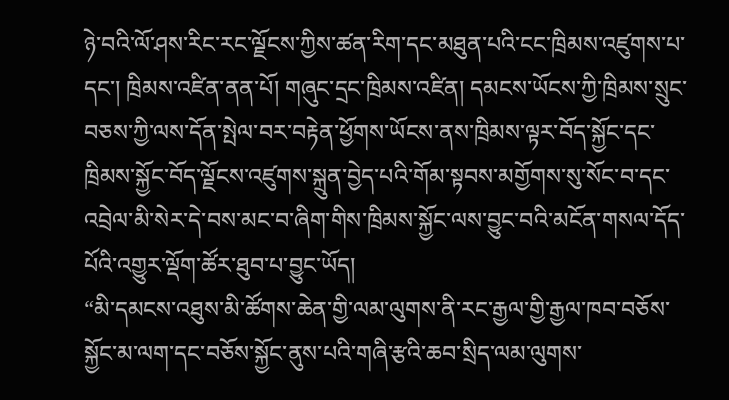ཉེ་བའི་ལོ་ཤས་རིང་རང་ལྗོངས་ཀྱིས་ཚན་རིག་དང་མཐུན་པའི་ངང་ཁྲིམས་འཛུགས་པ་དང་། ཁྲིམས་འཛིན་ནན་པོ། གཞུང་དྲང་ཁྲིམས་འཛིན། དམངས་ཡོངས་ཀྱི་ཁྲིམས་སྲུང་བཅས་ཀྱི་ལས་དོན་སྤེལ་བར་བརྟེན་ཕྱོགས་ཡོངས་ནས་ཁྲིམས་ལྟར་བོད་སྐྱོང་དང་ཁྲིམས་སྐྱོང་བོད་ལྗོངས་འཛུགས་སྐྲུན་བྱེད་པའི་གོམ་སྟབས་མགྱོགས་སུ་སོང་བ་དང་འབྲེལ་མི་སེར་དེ་བས་མང་བ་ཞིག་གིས་ཁྲིམས་སྐྱོང་ལས་བྱུང་བའི་མངོན་གསལ་དོད་པོའི་འགྱུར་ལྡོག་ཚོར་ཐུབ་པ་བྱུང་ཡོད།
“མི་དམངས་འཐུས་མི་ཚོགས་ཆེན་གྱི་ལམ་ལུགས་ནི་རང་རྒྱལ་གྱི་རྒྱལ་ཁབ་བཅོས་སྐྱོང་མ་ལག་དང་བཅོས་སྐྱོང་ནུས་པའི་གཞི་རྩའི་ཆབ་སྲིད་ལམ་ལུགས་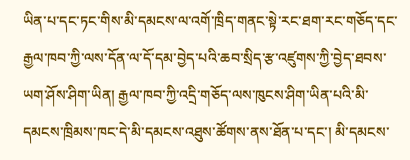ཡིན་པ་དང་ཏང་གིས་མི་དམངས་ལ་འགོ་ཁྲིད་གནང་སྟེ་རང་ཐག་རང་གཅོད་དང་རྒྱལ་ཁབ་ཀྱི་ལས་དོན་ལ་དོ་དམ་བྱེད་པའི་ཆབ་སྲིད་རྩ་འཛུགས་ཀྱི་བྱེད་ཐབས་ཡག་ཤོས་ཤིག་ཡིན། རྒྱལ་ཁབ་ཀྱི་འདྲི་གཅོད་ལས་ཁུངས་ཤིག་ཡིན་པའི་མི་དམངས་ཁྲིམས་ཁང་དེ་མི་དམངས་འཐུས་ཚོགས་ནས་ཐོན་པ་དང་། མི་དམངས་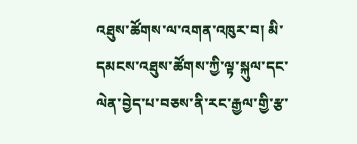འཐུས་ཚོགས་ལ་འགན་འཁུར་བ། མི་དམངས་འཐུས་ཚོགས་ཀྱི་ལྟ་སྐུལ་དང་ལེན་བྱེད་པ་བཅས་ནི་རང་རྒྱལ་གྱི་རྩ་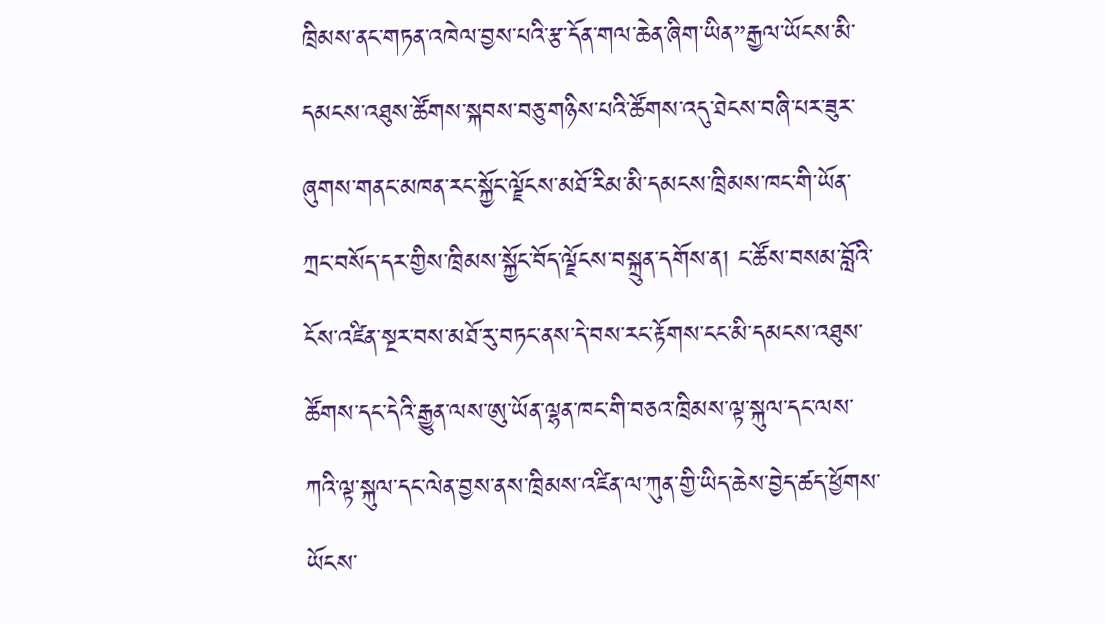ཁྲིམས་ནང་གཏན་འཁེལ་བྱས་པའི་རྩ་དོན་གལ་ཆེན་ཞིག་ཡིན”རྒྱལ་ཡོངས་མི་དམངས་འཐུས་ཚོགས་སྐབས་བཅུ་གཉིས་པའི་ཚོགས་འདུ་ཐེངས་བཞི་པར་ཟུར་ཞུགས་གནང་མཁན་རང་སྐྱོང་ལྗོངས་མཐོ་རིམ་མི་དམངས་ཁྲིམས་ཁང་གི་ཡོན་ཀྲང་བསོད་དར་གྱིས་ཁྲིམས་སྐྱོང་བོད་ལྗོངས་བསྐྲུན་དགོས་ན། ང་ཚོས་བསམ་བློའི་ངོས་འཛིན་སྔར་བས་མཐོ་རུ་བཏང་ནས་དེ་བས་རང་རྟོགས་ངང་མི་དམངས་འཐུས་ཚོགས་དང་དེའི་རྒྱུན་ལས་ཨུ་ཡོན་ལྷན་ཁང་གི་བཅའ་ཁྲིམས་ལྟ་སྐུལ་དང་ལས་ཀའི་ལྟ་སྐུལ་དང་ལེན་བྱས་ནས་ཁྲིམས་འཛིན་ལ་ཀུན་གྱི་ཡིད་ཆེས་བྱེད་ཚད་ཕྱོགས་ཡོངས་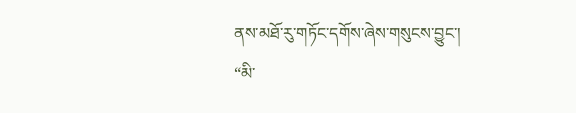ནས་མཐོ་རུ་གཏོང་དགོས་ཞེས་གསུངས་བྱུང་།
“མི་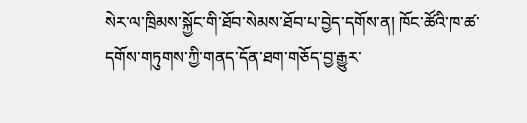སེར་ལ་ཁྲིམས་སྐྱོང་གི་ཐོབ་སེམས་ཐོབ་པ་བྱེད་དགོས་ན། ཁོང་ཚོའི་ཁ་ཚ་དགོས་གཏུགས་ཀྱི་གནད་དོན་ཐག་གཅོད་བྱ་རྒྱུར་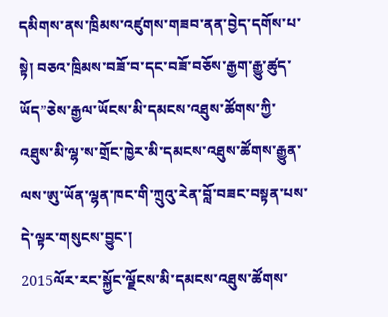དམིགས་ནས་ཁྲིམས་འཛུགས་གཟབ་ནན་བྱེད་དགོས་པ་སྟེ། བཅའ་ཁྲིམས་བཟོ་བ་དང་བཟོ་བཅོས་རྒྱག་རྒྱུ་ཚུད་ཡོད”ཅེས་རྒྱལ་ཡོངས་མི་དམངས་འཐུས་ཚོགས་ཀྱི་འཐུས་མི་ལྷ་ས་གྲོང་ཁྱེར་མི་དམངས་འཐུས་ཚོགས་རྒྱུན་ལས་ཨུ་ཡོན་ལྷན་ཁང་གི་ཀྲུའུ་རེན་བློ་བཟང་བསྟན་པས་དེ་ལྟར་གསུངས་བྱུང་།
2015ལོར་རང་སྐྱོང་ལྗོངས་མི་དམངས་འཐུས་ཚོགས་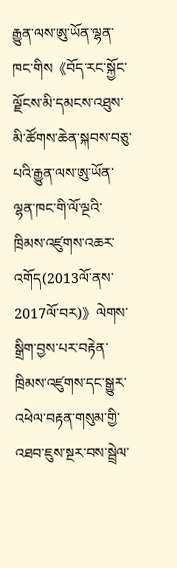རྒྱུན་ལས་ཨུ་ཡོན་ལྷན་ཁང་གིས《བོད་རང་སྐྱོང་ལྗོངས་མི་དམངས་འཐུས་མི་ཚོགས་ཆེན་སྐབས་བཅུ་པའི་རྒྱུན་ལས་ཨུ་ཡོན་ལྷན་ཁང་གི་ལོ་ལྔའི་ཁྲིམས་འཛུགས་འཆར་འགོད(2013ལོ་ནས་2017ལོ་བར)》ལེགས་སྒྲིག་བྱས་པར་བརྟེན་ཁྲིམས་འཛུགས་དང་སྒྱུར་འཕེལ་བརྟན་གསུམ་གྱི་འཐབ་ཇུས་སྔར་བས་སྦྲེལ་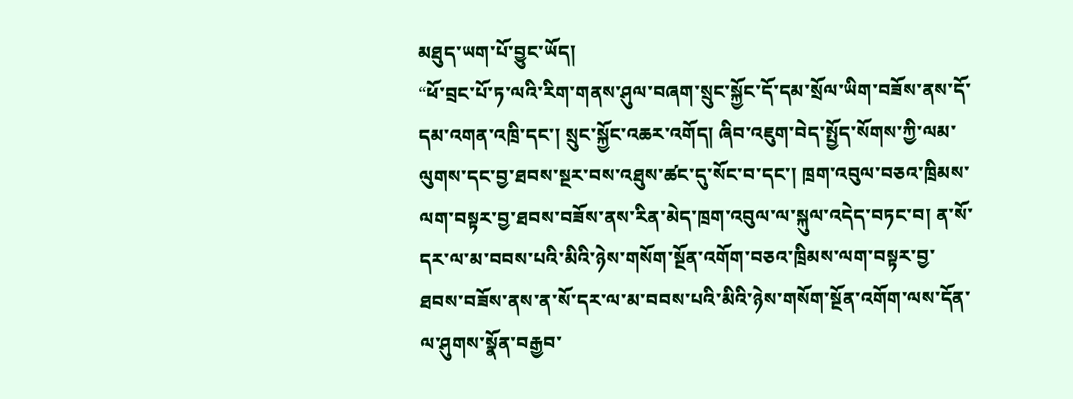མཐུད་ཡག་པོ་བྱུང་ཡོད།
“ཕོ་བྲང་པོ་ཏ་ལའི་རིག་གནས་ཤུལ་བཞག་སྲུང་སྐྱོང་དོ་དམ་སྲོལ་ཡིག་བཟོས་ནས་དོ་དམ་འགན་འཁྲི་དང་། སྲུང་སྐྱོང་འཆར་འགོད། ཞིབ་འཇུག་བེད་སྤྱོད་སོགས་ཀྱི་ལམ་ལུགས་དང་བྱ་ཐབས་སྔར་བས་འཐུས་ཚང་དུ་སོང་བ་དང་། ཁྲག་འབུལ་བཅའ་ཁྲིམས་ལག་བསྟར་བྱ་ཐབས་བཟོས་ནས་རིན་མེད་ཁྲག་འབུལ་ལ་སྐུལ་འདེད་བཏང་བ། ན་སོ་དར་ལ་མ་བབས་པའི་མིའི་ཉེས་གསོག་སྔོན་འགོག་བཅའ་ཁྲིམས་ལག་བསྟར་བྱ་ཐབས་བཟོས་ནས་ན་སོ་དར་ལ་མ་བབས་པའི་མིའི་ཉེས་གསོག་སྔོན་འགོག་ལས་དོན་ལ་ཤུགས་སྣོན་བརྒྱབ་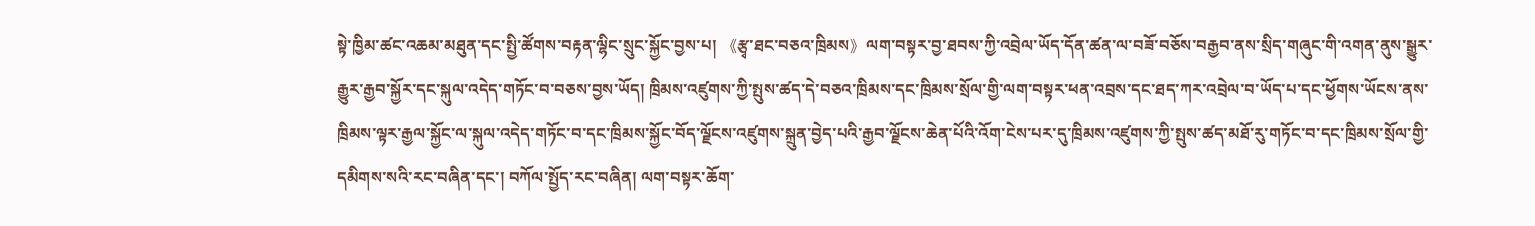སྟེ་ཁྱིམ་ཚང་འཆམ་མཐུན་དང་སྤྱི་ཚོགས་བརྟན་ལྷིང་སྲུང་སྐྱོང་བྱས་པ། 《རྩྭ་ཐང་བཅའ་ཁྲིམས》ལག་བསྟར་བྱ་ཐབས་ཀྱི་འབྲེལ་ཡོད་དོན་ཚན་ལ་བཟོ་བཅོས་བརྒྱབ་ནས་སྲིད་གཞུང་གི་འགན་ནུས་སྒྱུར་རྒྱུར་རྒྱབ་སྐྱོར་དང་སྐུལ་འདེད་གཏོང་བ་བཅས་བྱས་ཡོད། ཁྲིམས་འཛུགས་ཀྱི་སྤུས་ཚད་དེ་བཅའ་ཁྲིམས་དང་ཁྲིམས་སྲོལ་གྱི་ལག་བསྟར་ཕན་འབྲས་དང་ཐད་ཀར་འབྲེལ་བ་ཡོད་པ་དང་ཕྱོགས་ཡོངས་ནས་ཁྲིམས་ལྟར་རྒྱལ་སྐྱོང་ལ་སྐུལ་འདེད་གཏོང་བ་དང་ཁྲིམས་སྐྱོང་བོད་ལྗོངས་འཛུགས་སྐྲུན་བྱེད་པའི་རྒྱབ་ལྗོངས་ཆེན་པོའི་འོག་ངེས་པར་དུ་ཁྲིམས་འཛུགས་ཀྱི་སྤུས་ཚད་མཐོ་རུ་གཏོང་བ་དང་ཁྲིམས་སྲོལ་གྱི་དམིགས་སའི་རང་བཞིན་དང་། བཀོལ་སྤྱོད་རང་བཞིན། ལག་བསྟར་ཆོག་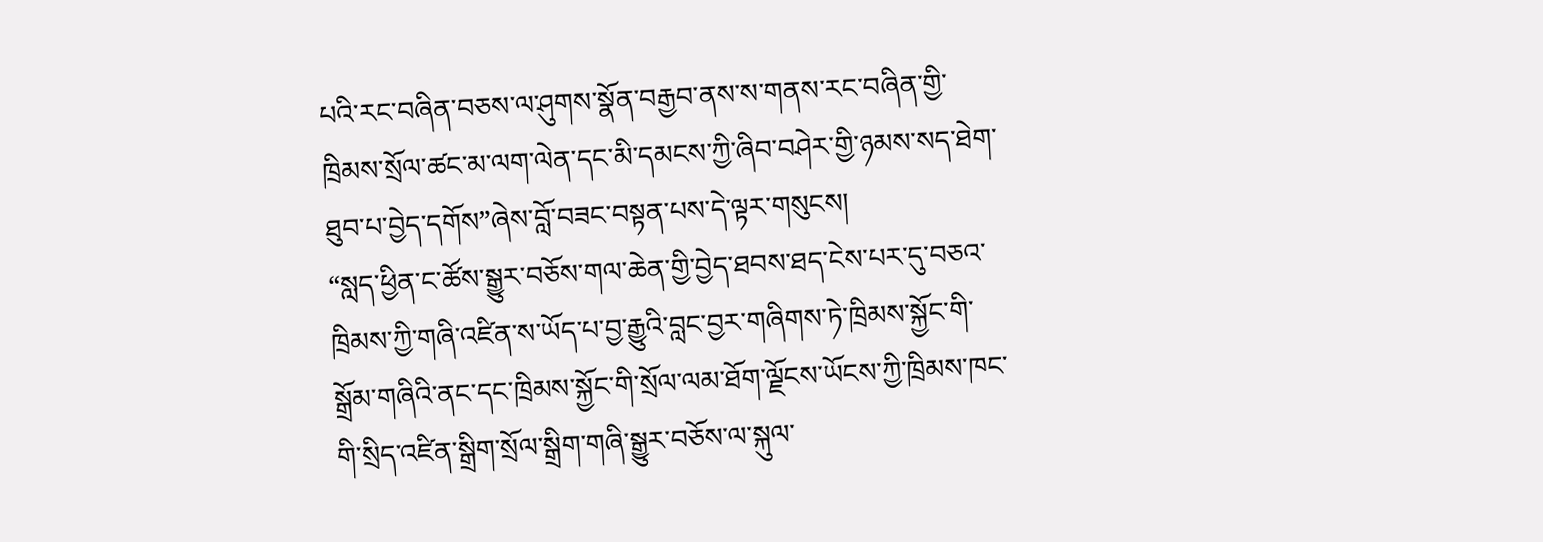པའི་རང་བཞིན་བཅས་ལ་ཤུགས་སྣོན་བརྒྱབ་ནས་ས་གནས་རང་བཞིན་གྱི་ཁྲིམས་སྲོལ་ཚང་མ་ལག་ལེན་དང་མི་དམངས་ཀྱི་ཞིབ་བཤེར་གྱི་ཉམས་སད་ཐེག་ཐུབ་པ་བྱེད་དགོས”ཞེས་བློ་བཟང་བསྟན་པས་དེ་ལྟར་གསུངས།
“སླད་ཕྱིན་ང་ཚོས་སྒྱུར་བཅོས་གལ་ཆེན་གྱི་བྱེད་ཐབས་ཐད་ངེས་པར་དུ་བཅའ་ཁྲིམས་ཀྱི་གཞི་འཛིན་ས་ཡོད་པ་བྱ་རྒྱུའི་བླང་བྱར་གཞིགས་ཏེ་ཁྲིམས་སྐྱོང་གི་སྒྲོམ་གཞིའི་ནང་དང་ཁྲིམས་སྐྱོང་གི་སྲོལ་ལམ་ཐོག་ལྗོངས་ཡོངས་ཀྱི་ཁྲིམས་ཁང་གི་སྲིད་འཛིན་སྒྲིག་སྲོལ་སྒྲིག་གཞི་སྒྱུར་བཅོས་ལ་སྐུལ་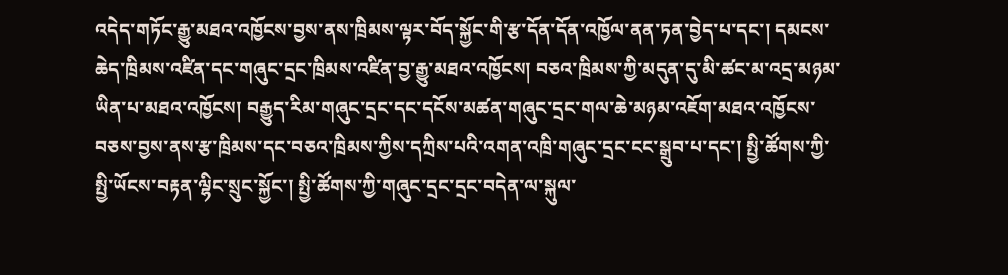འདེད་གཏོང་རྒྱུ་མཐའ་འཁྱོངས་བྱས་ནས་ཁྲིམས་ལྟར་བོད་སྐྱོང་གི་རྩ་དོན་དོན་འཁྱོལ་ནན་ཏན་བྱེད་པ་དང་། དམངས་ཆེད་ཁྲིམས་འཛིན་དང་གཞུང་དྲང་ཁྲིམས་འཛིན་བྱ་རྒྱུ་མཐའ་འཁྱོངས། བཅའ་ཁྲིམས་ཀྱི་མདུན་དུ་མི་ཚང་མ་འདྲ་མཉམ་ཡིན་པ་མཐའ་འཁྱོངས། བརྒྱུད་རིམ་གཞུང་དྲང་དང་དངོས་མཚན་གཞུང་དྲང་གལ་ཆེ་མཉམ་འཇོག་མཐའ་འཁྱོངས་བཅས་བྱས་ནས་རྩ་ཁྲིམས་དང་བཅའ་ཁྲིམས་ཀྱིས་དཀྲིས་པའི་འགན་འཁྲི་གཞུང་དྲང་ངང་སྒྲུབ་པ་དང་། སྤྱི་ཚོགས་ཀྱི་སྤྱི་ཡོངས་བརྟན་ལྷིང་སྲུང་སྐྱོང་། སྤྱི་ཚོགས་ཀྱི་གཞུང་དྲང་དྲང་བདེན་ལ་སྐུལ་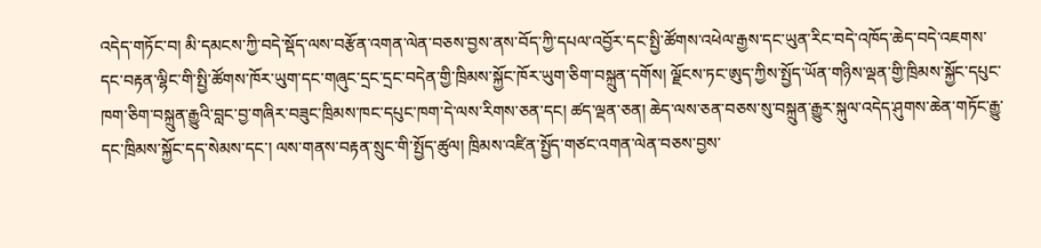འདེད་གཏོང་བ། མི་དམངས་ཀྱི་བདེ་སྡོད་ལས་བརྩོན་འགན་ལེན་བཅས་བྱས་ནས་བོད་ཀྱི་དཔལ་འབྱོར་དང་སྤྱི་ཚོགས་འཕེལ་རྒྱས་དང་ཡུན་རིང་བདེ་འཁོད་ཆེད་བདེ་འཇགས་དང་བརྟན་ལྷིང་གི་སྤྱི་ཚོགས་ཁོར་ཡུག་དང་གཞུང་དྲང་དྲང་བདེན་གྱི་ཁྲིམས་སྐྱོང་ཁོར་ཡུག་ཅིག་བསྐྲུན་དགོས། ལྗོངས་ཏང་ཨུད་ཀྱིས་སྤྱོད་ཡོན་གཉིས་ལྡན་གྱི་ཁྲིམས་སྐྱོང་དཔུང་ཁག་ཅིག་བསྐྲུན་རྒྱུའི་བླང་བྱ་གཞིར་བཟུང་ཁྲིམས་ཁང་དཔུང་ཁག་དེ་ལས་རིགས་ཅན་དང། ཚད་ལྡན་ཅན། ཆེད་ལས་ཅན་བཅས་སུ་བསྐྲུན་རྒྱུར་སྐུལ་འདེད་ཤུགས་ཆེན་གཏོང་རྒྱུ་དང་ཁྲིམས་སྐྱོང་དད་སེམས་དང་། ལས་གནས་བརྟན་སྲུང་གི་སྤྱོད་ཚུལ། ཁྲིམས་འཛིན་སྤྱོད་གཙང་འགན་ལེན་བཅས་བྱས་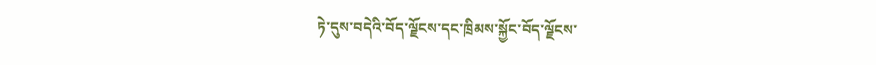ཏེ་དུས་བདེའི་བོད་ལྗོངས་དང་ཁྲིམས་སྐྱོང་བོད་ལྗོངས་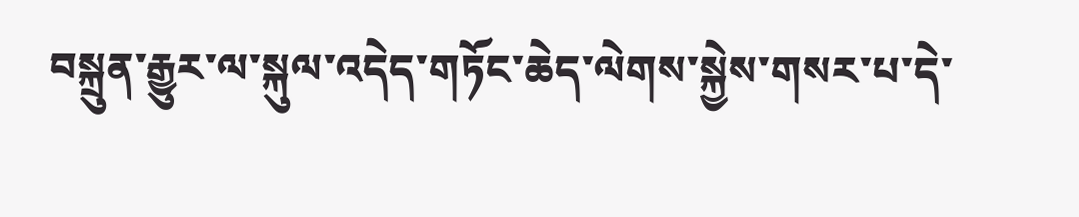བསྐྲུན་རྒྱུར་ལ་སྐུལ་འདེད་གཏོང་ཆེད་ལེགས་སྐྱེས་གསར་པ་དེ་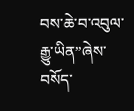བས་ཆེ་བ་འབུལ་རྒྱུ་ཡིན”ཞེས་བསོད་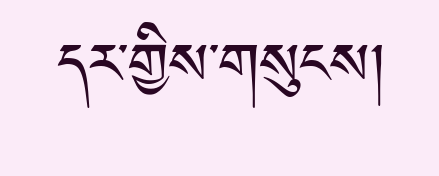དར་གྱིས་གསུངས།